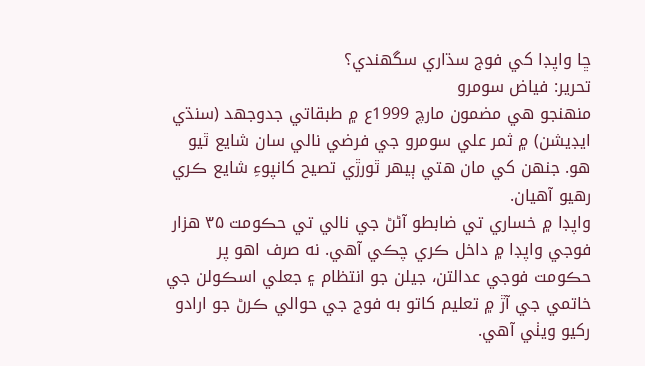ڇا واپڊا کي فوج سڌاري سگهندي؟
تحرير: فياض سومرو
منهنجو هي مضمون مارچ 1999ع ۾ طبقاتي جدوجهد (سنڌي ايڊيشن) ۾ ثمر علي سومرو جي فرضي نالي سان شايع ٿيو هو. جنهن کي مان هتي ٻيهر ٿورڙي تصيح کانپوءِ شايع ڪري رهيو آهيان.
واپڊا ۾ خساري تي ضابطو آڻڻ جي نالي تي حڪومت ۳۵ هزار فوجي واپڊا ۾ داخل ڪري چڪي آهي. نه صرف اهو پر حڪومت فوجي عدالتن، جيلن جو انتظام ۽ جعلي اسڪولن جي خاتمي جي آڙ ۾ تعليم کاتو به فوج جي حوالي ڪرڻ جو ارادو رکيو ويٺي آهي.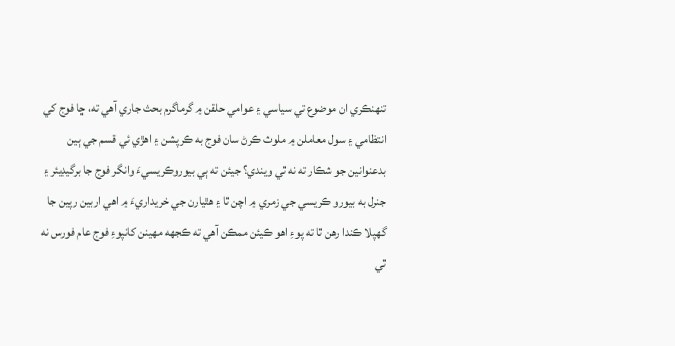تنهنڪري ان موضوع تي سياسي ۽ عوامي حلقن ۾ گرماگرم بحث جاري آهي ته، ڇا فوج کي انتظامي ۽ سول معاملن ۾ ملوث ڪرڻ سان فوج به ڪرپشن ۽ اهڙي ئي قسم جي ٻين بدعنوانين جو شڪار ته نه ٿي ويندي؟ جيئن ته ٻي بيوروڪريسيءَ وانگر فوج جا برگيڊيئر ۽ جنرل به بيورو ڪريسي جي زمري ۾ اچن ٿا ۽ هٿيارن جي خريداريءَ ۾ اهي اربين رپين جا گهپلا ڪندا رهن ٿا ته پوءِ اهو ڪيئن ممڪن آهي ته ڪجهه مهينن کانپوءِ فوج عام فورس نه ٿي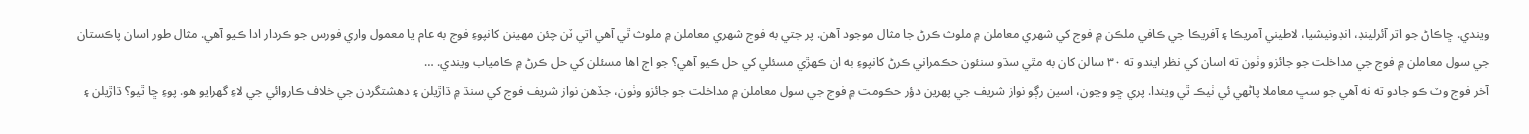ويندي. ڇاڪاڻ جو اتر آئرلينڊ، انڊونيشيا، لاطيني آمريڪا ۽ آفريڪا جي ڪافي ملڪن ۾ فوج کي شهري معاملن ۾ ملوث ڪرڻ جا مثال موجود آهن. پر جتي به فوج شهري معاملن ۾ ملوث ٿي آهي اتي ٽن چئن مهينن کانپوءِ فوج به عام يا معمول واري فورس جو ڪردار ادا ڪيو آهي. مثال طور اسان پاڪستان جي سول معاملن ۾ فوج جي مداخلت جو جائزو وٺون ته اسان کي نظر ايندو ته ۳۰ سالن کان به مٿي سڌو سنئون حڪمراني ڪرڻ کانپوءِ به ان ڪهڙي مسئلي کي حل ڪيو آهي؟ جو اڄ اها مسئلن کي حل ڪرڻ ۾ ڪامياب ويندي. …
آخر فوج وٽ ڪو جادو ته نه آهي جو سڀ معاملا پاڻهي ئي ٺيڪ ٿي ويندا. پري ڇو وڃون، اسين رڳو نواز شريف جي پهرين دؤر حڪومت ۾ فوج جي سول معاملن ۾ مداخلت جو جائزو وٺون، جڏهن نواز شريف فوج کي سنڌ ۾ ڌاڙيلن ۽ دهشتگردن جي خلاف ڪاروائي جي لاءِ گهرايو هو. پوءِ ڇا ٿيو؟ ڌاڙيلن ۽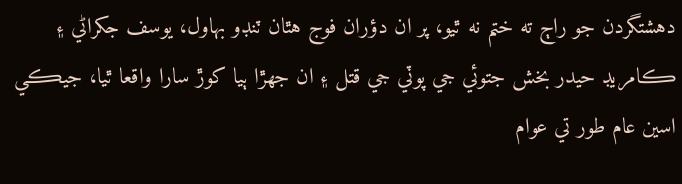دهشتگردن جو راڄ ته ختم نه ٿيو، پر ان دؤران فوج هٿان ٽنڊو بهاول، يوسف جکراڻي ۽ ڪامريڊ حيدر بخش جتوئي جي پوٽي جي قتل ۽ ان جهڙا ٻيا کوڙ سارا واقعا ٿيا، جيڪي اسين عام طور تي عوام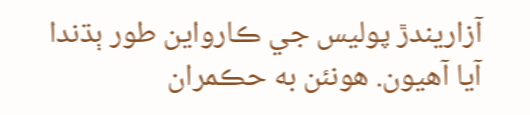آزاريندڙ پوليس جي ڪارواين طور ٻڌندا آيا آهيون. هونئن به حڪمران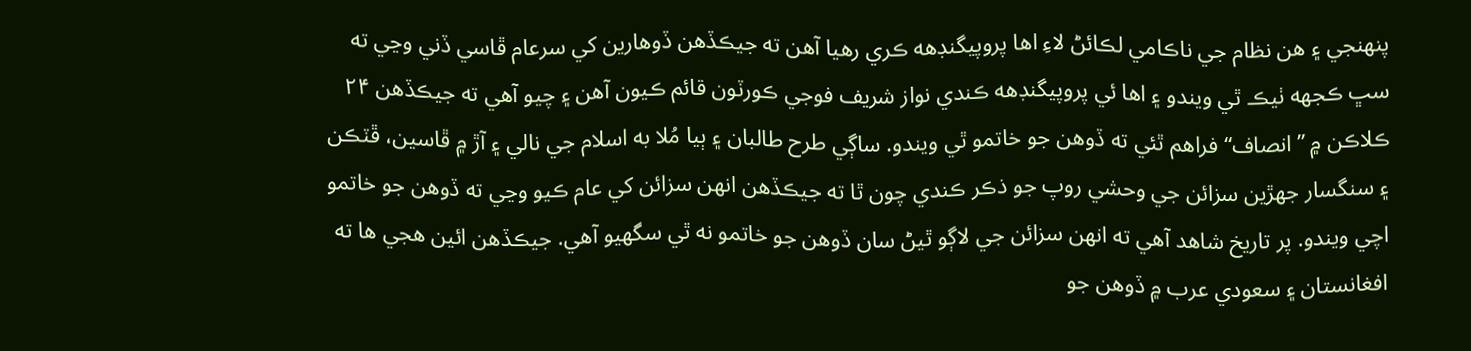پنهنجي ۽ هن نظام جي ناڪامي لڪائڻ لاءِ اها پروپيگنڊهه ڪري رهيا آهن ته جيڪڏهن ڏوهارين کي سرعام ڦاسي ڏني وڃي ته سڀ ڪجهه ٺيڪ ٿي ويندو ۽ اها ئي پروپيگنڊهه ڪندي نواز شريف فوجي ڪورٽون قائم ڪيون آهن ۽ چيو آهي ته جيڪڏهن ۲۴ ڪلاڪن ۾ ”انصاف“ فراهم ٿئي ته ڏوهن جو خاتمو ٿي ويندو. ساڳي طرح طالبان ۽ ٻيا مُلا به اسلام جي نالي ۽ آڙ ۾ ڦاسين، ڦٽڪن ۽ سنگسار جهڙين سزائن جي وحشي روپ جو ذڪر ڪندي چون ٿا ته جيڪڏهن انهن سزائن کي عام ڪيو وڃي ته ڏوهن جو خاتمو اچي ويندو. پر تاريخ شاهد آهي ته انهن سزائن جي لاڳو ٿيڻ سان ڏوهن جو خاتمو نه ٿي سگهيو آهي. جيڪڏهن ائين هجي ها ته افغانستان ۽ سعودي عرب ۾ ڏوهن جو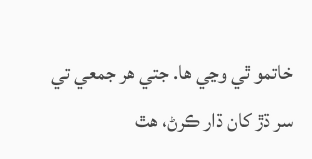خاتمو ٿي وڃي ها. جتي هر جمعي تي سر ڌڙ کان ڌار ڪرڻ، هٿ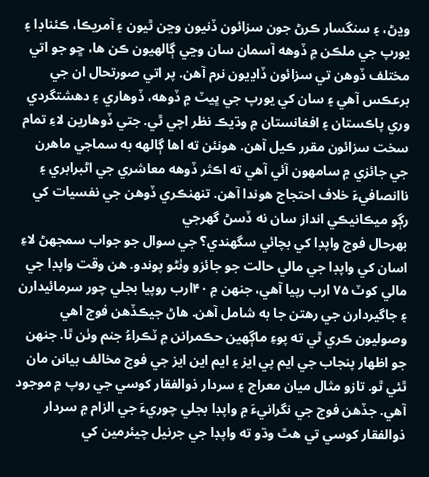وڍڻ، ۽ سنگسار ڪرڻ جون سزائون ڏنيون وڃن ٿيون ۽ آمريڪا، ڪئناڊا ۽ يورپ جي ملڪن ۾ ڏوهه آسمان سان وڃي ڳالهيون ڪن ها، ڇو جو اتي مختلف ڏوهن تي سزائون ڏاڍيون نرم آهن. پر اتي صورتحال ان جي برعڪس آهي ۽ سان کي يورپ جي ڀيٽ ۾ ڏوهه، ڏوهاري ۽ دهشتگردي وري پاڪستان ۽ افغانستان ۾ وڌيڪ نظر اچي ٿي. جتي ڏوهارين لاءِ تمام سخت سزائون مقرر ڪيل آهن. هونئن ته اها ڳالهه به سماجي ماهرن جي جائزي ۾ سامهون آئي آهي ته اڪثر ڏوهه معاشري جي اڻبرابري ۽ ناانصافيءَ خلاف احتجاج هوندا آهن. تنهنڪري ڏوهن جي نفسيات کي رڳو ميڪانيڪي انداز سان نه ڏسڻ گهرجي
بهرحال فوج واپڊا کي بچائي سگهندي؟ جي سوال جو جواب سمجهڻ لاءِ اسان کي واپڊا جي مالي حالت جو جائزو وٺڻو پوندو. هن وقت واپڊا جي مالي کوٽ ۷۵ ارب رپيا آهي، جنهن ۾ ۴۰ارب روپيا بجلي چور سرمائيدارن ۽ جاگيردارن جي رهتن جا به شامل آهن. هاڻ جيڪڏهن فوج اهي وصوليون ڪري ٿي ته پوءِ ماڳهين حڪمرانن ۾ ٽڪراءُ جنم وٺن ٿا. جنهن جو اظهار پنجاب جي ايم پي ايز ۽ ايم اين ايز جي فوج مخالف بيانن مان ٿئي ٿو. تازو مثال ميان معراج ۽ سردار ذوالفقار کوسي جي روپ ۾ موجود آهي. جڏهن فوج جي نگرانيءَ ۾ واپڊا بجلي چوريءَ جي الزام ۾ سردار ذوالفقار کوسي تي هٿ وڌو ته واپڊا جي جرنيل چيئرمين کي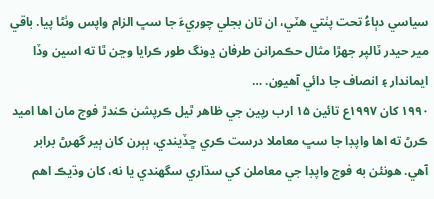سياسي دٻاءُ تحت پٺتي هٽي، ان تان بجلي چوريءَ جا سڀ الزام واپس وٺڻا پيا. باقي مير حيدر ٽالپر جهڙا مثال حڪمرانن طرفان ڍونگ طور ڪرايا وڃن ٿا ته اسين وڏا ايماندار ۽ انصاف جا دائي آهيون. …
۱۹۹۰ کان ۱۹۹۷ع تائين ۱۵ ارب رپين جي ظاهر ٿيل ڪرپشن ڪندڙ فوج مان اها اميد ڪرڻ ته اها واپڊا جا سڀ معاملا درست ڪري ڇڏيندي، ٻٻرن کان ٻير گهرڻ برابر آهي. هونئن به فوج واپڊا جي معاملن کي سڌاري سگهندي يا نه، کان وڌيڪ اهم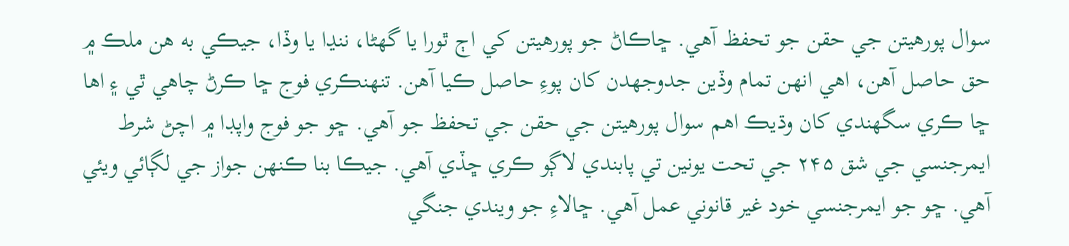سوال پورهيتن جي حقن جو تحفظ آهي. ڇاڪاڻ جو پورهيتن کي اڄ ٿورا يا گهڻا، ننڍا يا وڏا، جيڪي به هن ملڪ ۾ حق حاصل آهن، اهي انهن تمام وڏين جدوجهدن کان پوءِ حاصل ڪيا آهن. تنهنڪري فوج ڇا ڪرڻ چاهي ٿي ۽ اها ڇا ڪري سگهندي کان وڌيڪ اهم سوال پورهيتن جي حقن جي تحفظ جو آهي. ڇو جو فوج واپڊا ۾ اچڻ شرط ايمرجنسي جي شق ۲۴۵ جي تحت يونين تي پابندي لاڳو ڪري ڇڏي آهي. جيڪا بنا ڪنهن جواز جي لڳائي ويئي آهي. ڇو جو ايمرجنسي خود غير قانوني عمل آهي. ڇالاءِ جو ويندي جنگي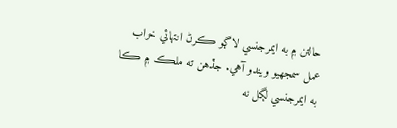حالتن ۾ به ايمرجنسي لاڳو ڪرڻ انتهائي خراب عمل سمجهيو ويندو آهي. جڏهن ته ملڪ ۾ ڪا به ايمرجنسي لڳل نه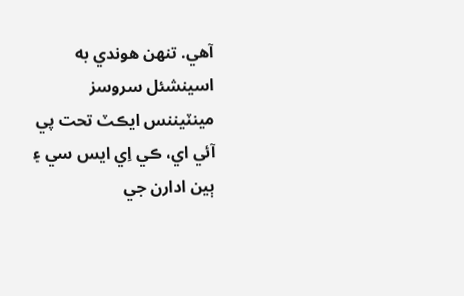آهي. تنهن هوندي به اسينشئل سروسز مينٽيننس ايڪٽ تحت پي آئي اي، ڪي اِي ايس سي ۽ ٻين ادارن جي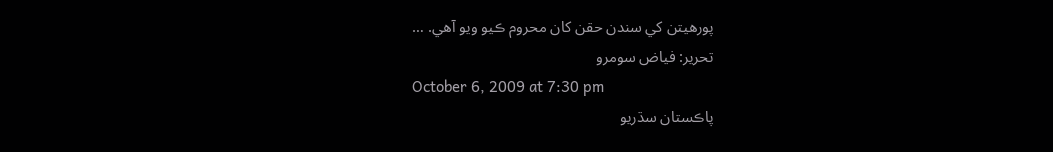پورهيتن کي سندن حقن کان محروم ڪيو ويو آهي. …
تحرير: فياض سومرو
October 6, 2009 at 7:30 pm
پاڪستان سڌريو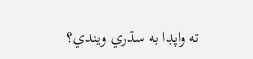ته واپڊا به سڌري ويندي؟